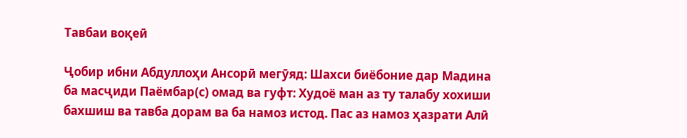Тавбаи воқеӣ

Ҷобир ибни Абдуллоҳи Ансорӣ мегӯяд: Шахси биёбоние дар Мадина ба масҷиди Паёмбар(с) омад ва гуфт: Худоё ман аз ту талабу хохиши бахшиш ва тавба дорам ва ба намоз истод. Пас аз намоз ҳазрати Алӣ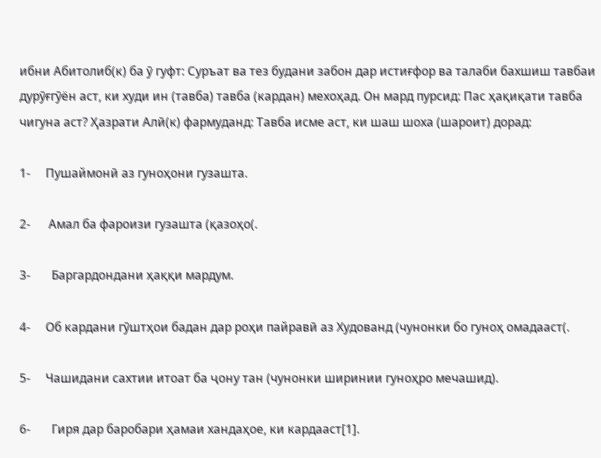ибни Абитолиб(к) ба ӯ гуфт: Суръат ва тез будани забон дар истиғфор ва талаби бахшиш тавбаи дурӯғгӯён аст, ки худи ин (тавба) тавба (кардан) мехоҳад. Он мард пурсид: Пас ҳақиқати тавба чигуна аст? Ҳазрати Алӣ(к) фармуданд: Тавба исме аст, ки шаш шоха (шароит) дорад:

1-     Пушаймонӣ аз гуноҳони гузашта.

2-      Амал ба фароизи гузашта (қазоҳо(.

3-       Баргардондани ҳаққи мардум.

4-     Об кардани гӯштҳои бадан дар роҳи пайравӣ аз Худованд (чунонки бо гуноҳ омадааст(.

5-     Чашидани сахтии итоат ба ҷону тан (чунонки ширинии гуноҳро мечашид).

6-       Гиря дар баробари ҳамаи хандаҳое, ки кардааст[1].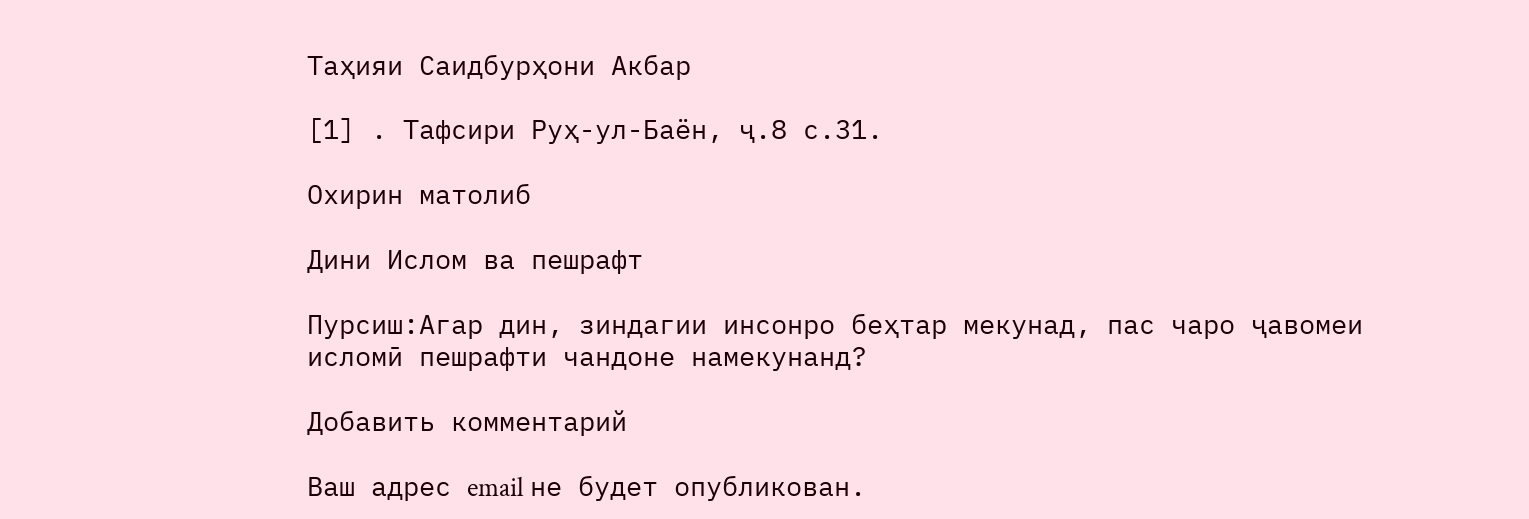Таҳияи Саидбурҳони Акбар

[1] . Тафсири Руҳ-ул-Баён, ҷ.8 с.31.

Охирин матолиб

Дини Ислом ва пешрафт

Пурсиш:Агар дин, зиндагии инсонро беҳтар мекунад, пас чаро ҷавомеи исломӣ пешрафти чандоне намекунанд?

Добавить комментарий

Ваш адрес email не будет опубликован.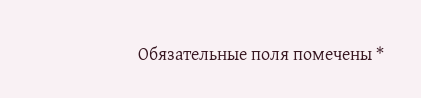Обязательные поля помечены *